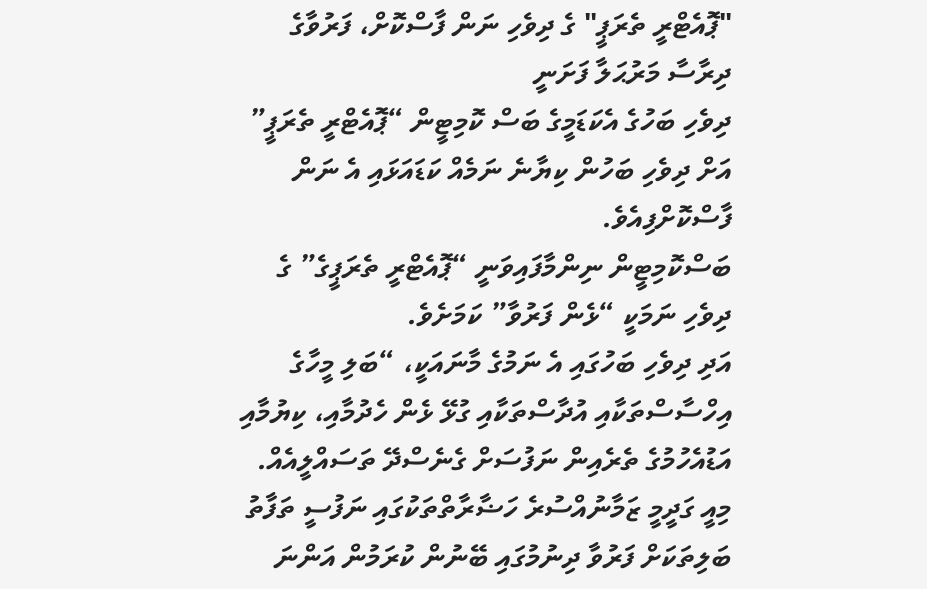"ޕޮއެޓްރީ ތެރަޕީ" ގެ ދިވެހި ނަން ފާސްކޮށް، ފަރުވާގެ ދިރާސާ މަރުޙަލާ ފަށަނީ
ދިވެހި ބަހުގެ އެކަޑަމީގެ ބަސް ކޮމިޓީން “ޕޮއެޓްރީ ތެރަޕީ” އަށް ދިވެހި ބަހުން ކިޔާނެ ނަމެއް ކަޑައަޅައި އެ ނަން ފާސްކޮށްފިއެވެ.
ބަސްކޮމިޓީން ނިންމާފައިވަނީ “ޕޮއެޓްރީ ތެރަޕީގެ” ގެ ދިވެހި ނަމަކީ “ޅެން ފަރުވާ” ކަމަށެވެ.
އަދި ދިވެހި ބަހުގައި އެ ނަމުގެ މާނައަކީ، “ބަލި މީހާގެ އިހްސާސްތަކާއި އުދާސްތަކާއި ގުޅޭ ޅެން ހެދުމާއި، ކިޔުމާއި އަޑުއެހުމުގެ ތެރެއިން ނަފުސަށް ގެނެސްދޭ ތަސައްލީއެއް. މިއީ ގަދީމީ ޒަމާނުއްސުރެ ހަޟާރާތްތަކުގައި ނަފުސީ ތަފާތު ބަލިތަކަށް ފަރުވާ ދިނުމުގައި ބޭނުން ކުރަމުން އަންނަ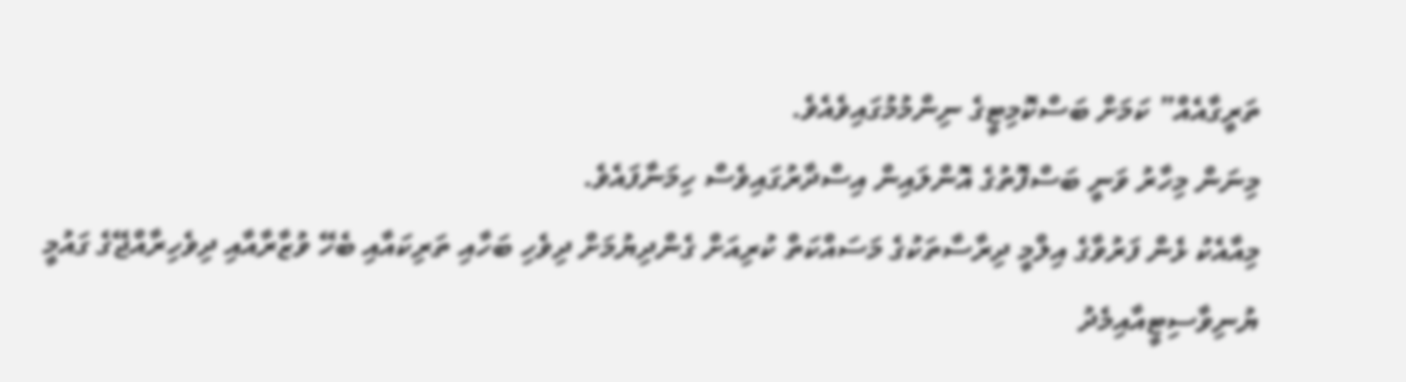ތަރީގާއެއް” ކަމަށް ބަސްކޮމިޓީގެ ނިންމުމުގައިވެއެވެ.
މިނަން މިހާރު ވަނީ ބަސްފޮތުގެ އޮންލައިން އިސްދާރުގައިވެސް ހިމަނާފައެވެ.
މިއާއެކު ޅެން ފަރުވާގެ އިލްމީ ދިރާސާތަކުގެ މަސައްކަތް ކުރިއަށް ގެންދިޔުމަށް ދިވެހި ބަހާއި ތަރިކައާއި ބެހޭ ވުޒާރާއާއި ދިވެހިރާއްޖޭގެ ގައުމީ ޔުނިވާސިޓީއާއިމެދު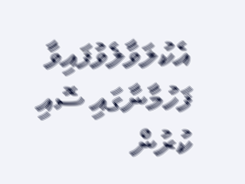އެކުލަވާލެވުފައިވާ ފަހުމާނާގައި ސޮއި ކުރުން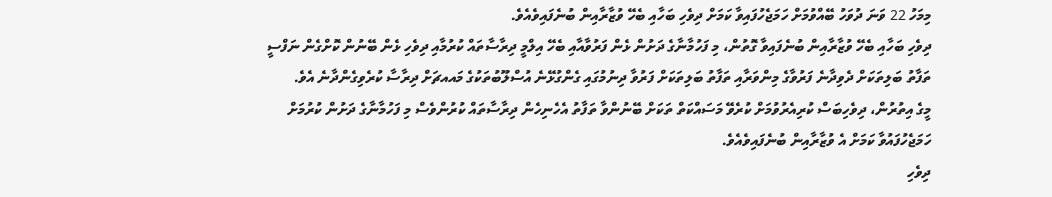މިމަހު 22 ވަނަ ދުވަހު ބޭއްވުމަށް ހަމަޖެހުފައިވާ ކަމަށް ދިވެހި ބަހާއި ބެހޭ ވުޒާރާއިން ބުނެފައިވެއެވެ.
ދިވެހި ބަހާއި ބެހޭ ވުޒާރާއިން ބުނެފައިވާ ގޮތުން، މި ފަހުމާނާގެ ދަށުން ޅެން ފަރުވާއާއި ބެހޭ އިލްމީ ދިރާސާތައް ކުރުމާއި ދިވެހި ޅެން ބޭނުން ކޮށްގެން ނަފްސީ ތަފާތު ބަލިތަކަށް ދެވިދާނެ ފަރުވާގެ މިންވަރާއި ތަފާތު ބަލިތަކަށް ފަރުވާ ދިނުމުގައި ގެންގުޅޭނެ އުސްލޫބުތަކުގެ މައއޗަށް ދިރާސާ ކުރެވިގެންދާނެ އެވެ.
މީގެ އިތުރުން، ދިވެހިބަސް ކުރިއެރުވުމަށް ކުރެވޭ މަސައްކަތް ތަކަށް ބޭނުންވާ ތަފާތު އެހެނިހެން ދިރާސާތައް ކުރުންވެސް މި ފަހުމާނާގެ ދަށުން ކުރުމަށް ހަމަޖެހުފައުވާ ކަމަށް އެ ވުޒާރާއިން ބުނެފައިވެއެވެ.
ދިވެހި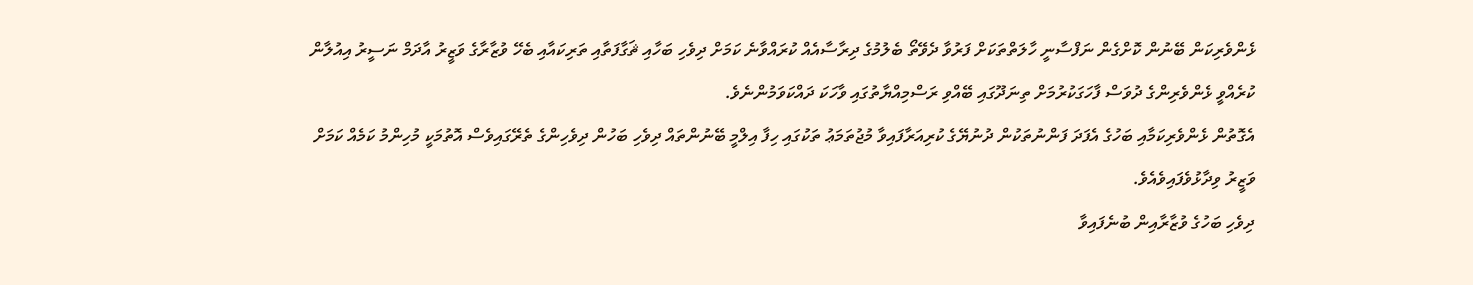ޅެންވެރިކަން ބޭނުން ކޮށްގެން ނަފްސާނީ ހާލަތްތަކަށް ފަރުވާ ދެވޭތޯ ބެލުމުގެ ދިރާސާއެއް ކުރައްވާނެ ކަމަށް ދިވެހި ބަހާއި ޘަގާފަތާއި ތަރިކައާއި ބެހޭ ވުޒާރާގެ ވަޒީރު އާދަމް ނަސީރު އިއުލާން ކުރެއްވީ ޅެންވެރިންގެ ދުވަސް ފާހަގަކުރުމަށް ތިނަދޫގައި ބޭއްވި ރަސްމިއްޔާތުގައި ވާހަކަ ދައްކަވަމުންނެވެ.
އެގޮތުން ޅެންވެރިކަމާއި ބަހުގެ އެފަދަ ފަންނުތަކުން ދުނުޔޭގެ ކުރިއަރާފައިވާ މުޖުތަމަޢު ތަކުގައި ހިފާ އިލްމީ ބޭނުންތައް ދިވެހި ބަހުން ދިވެހިންގެ ތެރޭގައިވެސް އޮތުމަކީ މުހިންމު ކަމެއް ކަމަށް ވަޒީރު ވިދާޅުވެފައިވެއެވެ.
ދިވެހި ބަހުގެ ވުޒާރާއިން ބުނެފައިވާ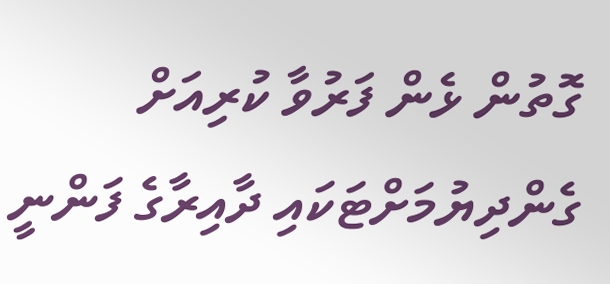ގޮތުން ޅެން ފަރުވާ ކުރިއަށް ގެންދިޔުމަށްޓަކައި ދާއިރާގެ ފަންނީ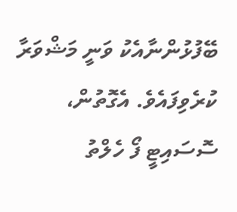ބޭފުޅުންނާއެކު ވަނީ މަޝްވަރާ ކުރެވިފައެވެ. އެގޮތުން، ސޮސައިޓީ ފޯ ހެލްތު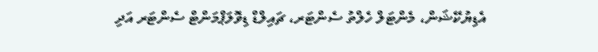އެޑިޔުކޭޝަން، މެންޓަލް ހެލްތު ސެންޓަރ، ޗައިލްޑް ޑިވޮލަޕްމަންޓް ސެންޓަރ އަދި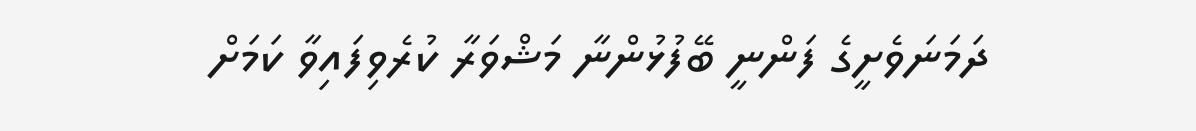ދަމަނަވެށީގެ ފަންނީ ބޭފުޅުންނާ މަޝްވަރާ ކުރެވިފައިވާ ކަމަށް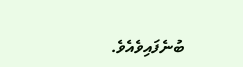ބުނެފައިވެއެވެ.